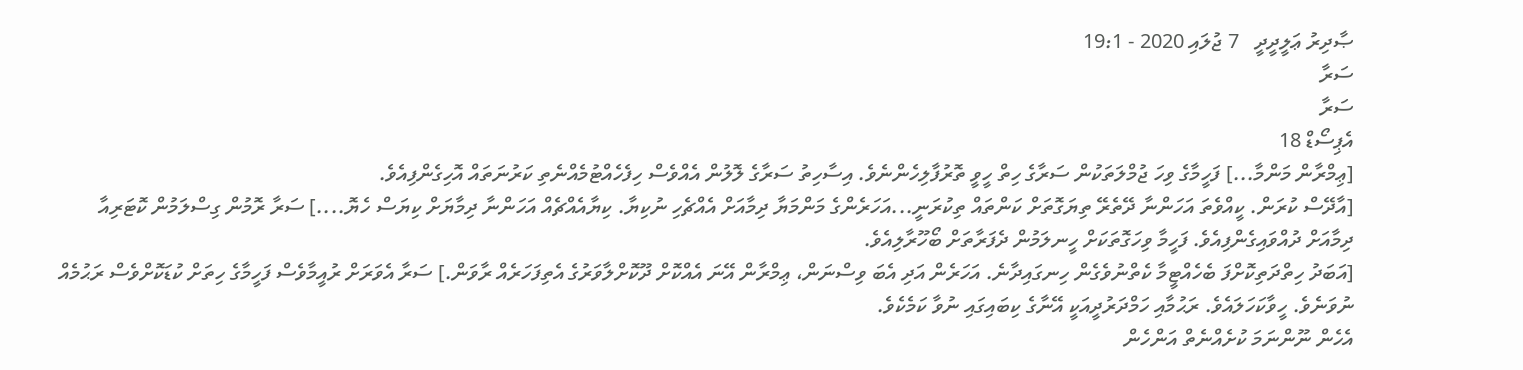ޞާދިރު ޢަލީދީދީ   7 ޖުލައި 2020 - 19:1
ސަރާ
ސަރާ
އެޕިސޯޑް 18
[ޢިމްރާން މަންމާ...] ފަހީމާގެ ވިހަ ޖުމްލަތަކުން ސަރާގެ ހިތް ހީވީ ތޮރުފާލިހެންނެވެ. އިސާހިތު ސަރާގެ ލޮލުން އެއްވެސް ހިފެހެއްޓުމެއްނެތި ކަރުނަތައް އޮހިގެންފިއެވެ.
[އާދޭސް ކުރަން. ކީއްވެތަ އަހަންނާ ދޭތެރޭ ތިޔަގޮތަށް ކަންތައް ތިކުރަނީ...އަހަރެންގެ މަންމަޔާ ދިމާއަށް އެއްޗެހި ނުކިޔާ. ކިޔާއެއްޗެއް އަހަންނާ ދިމާޔަށް ކިޔަސް ހެޔޮ....] ސަރާ ރޮމުން ގިސްލަމުން ކޮޓަރިއާ ދިމާއަށް ދުއްވައިގެންފިއެވެ. ފަހީމާ ވިހަގޮތަކަށް ހީނލަމުން ދެފަރާތަށް ބޯހޫރާލިއެވެ.
[އަބަދު ހިތްދަތިކޮށްފަ ބެހެއްޓީމާ ކެތްނުވެގެން ހިނގައިދާނެ. އަހަރެން އަދި އެބަ ވިސްނަން، ޢިމްރާން އޭނަ އެއްކޮށް ދޫކޮށްލާވަރުގެ އެތިފަހަރެއް ރާވަން.] ސަރާ އެވަރަށް ރުއީމާވެސް ފަހީމާގެ ހިތަށް ކުޑަކޮށްވެސް ރަޙުމެއް ނުވަނެވެ. ހީވާކަހަލައެވެ. ރަޙުމާއި ހަމްދަރުދީއަކީ އޭނާގެ ކިބައިގައި ނުވާ ކަމެކެވެ.
އެހެން ނޫންނަމަ ކުށެއްނެތް އަންހެން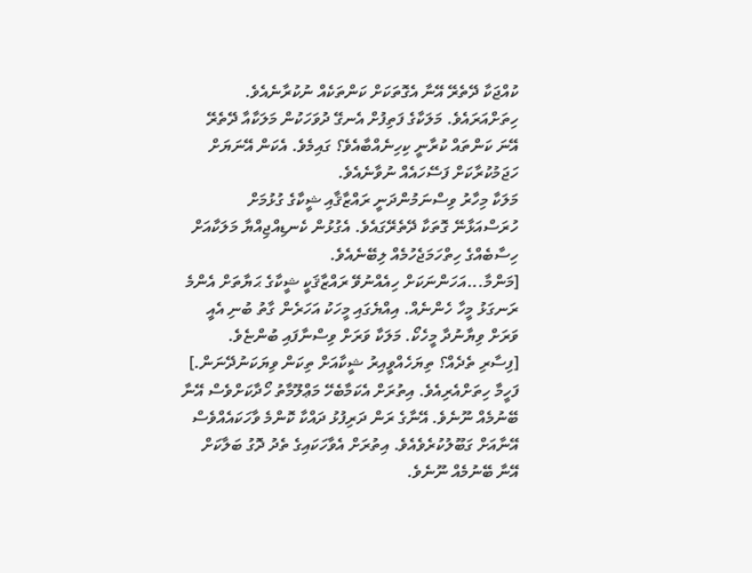ކުއްޖަކާ ދޭތެރޭ އޭނާ އެގޮތަކަށް ކަންތަކެއް ނުކުރާނެއެވެ. ހިތަށްއަރައެވެ. މަލަކާގެ ފަތިފުށް އެނގޭ ދުވަހަކުން މަލަކާއާ ދޭތެރޭ އޭނަ ކަންތައް ކުރާނީ ކިހިނެއްބާއެވެ؟ ގައިމެވެ. އެކަން އޭނަޔަށް ހަޖަމުކުރާކަށް ފަސޭހައެއް ނުވާނެއެވެ.
މަލަކާ މިހާރު ވިސްނަމުންދަނީ ރައްޒާޤާއި ޝީކާގެ ގުޅުމަށް ހުރަސްއަޅާނޭ ގޮތަކާ ދޭތެރޭގައެވެ. އެގުޅުން ކެނޑިއްޖިއްޔާ މަލަކާއަށް ހިސާބެއްގެ ހިތްހަމަޖެހުމެއް ލިބޭނެއެވެ.
[މަންމާ...އަހަންނަކަށް ހިއެއްނުވޭ ރައްޒާޤަކީ ޝީކާގެ ޙަޔާތަށް އެންމެ ރަނގަޅު މީހާ ހެންނެއް. އިއްޔެގައި މީހަކު އަހަރެން ގާތު ބުނި އެއީ ވަރަށް ވިޔާނުދާ މީހެކޯ. މަލަކާ ވަރަށް ވިސްނާފައި ބުންޏެވެ.
[ފިސާރި ތެދެއް؟ ތިޔަހެއްވީއިރު ޝީކާއަށް ތިކަން ވިޔަކަނުދޭނަން.] ފަހީމާ ހިތަށްއެރިއެވެ. އިތުރަށް އެކަމާބެހޭ މަޢްލޫމާތު ހޯދާކަށްވެސް އޭނާ ބޭނުމެއް ނޫނެވެ. އޭނާގެ ރަން ދަރިފުޅު ދައްކާ ކޮންމެ ވާހަކައެއްވެސް އޭނާއަށް ގަބޫލުކުރެވެއެވެ. އިތުރަށް އެވާހަކައިގެ ތެދު ދޮގު ބަލާކަށް އޭނާ ބޭނުމެއް ނޫނެވެ.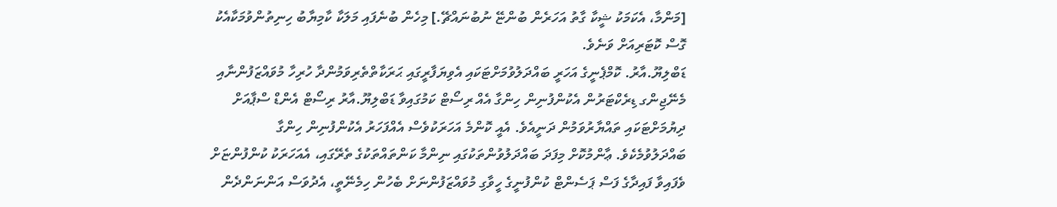[މަންމާ، އެކަމަކު ޝީކާ ގާތު އަހަރެން ބުންޏޭ ނުބުނައްޗޭ.] މިހެން ބުނެފައި މަލަކާ ކާމިޔާބު ހިނިތުންވުމަކާއެކު ގޮސް ކޮޓަރިއަށް ވަނެވެ.
ޑަބްލިޔޫ.އާރު. ކޮމްޕެނީގެ އަހަރީ ބައްދަލުވުމަށްޓަކައި އެވިޔަފާރީގައި ޙަރަކާތްތެރިވަމުންދާ ހުރިހާ މުވައްޒަފުންނާއި މެނޭޖިންގ ޑިރެކްޓަރުން އެކުންފުނިން ހިންގާ އެއް ރިސޯޓް ކަމުގައިވާ ޑަބްލިޔޫ.އާރު ރިސޯޓް އެންޑް ސްޕާއަށް ދިޔުމަށްޓަކައި ތައްޔާރުވަމުން ދަނީއެވެ. އެއީ ކޮންމެ އަހަރަކުވެސް އެއްފަހަރު އެކުންފުނިން ހިންގާ ބައްދަލުވުމެކެވެ. ޢާންމުކޮށް މިފަދަ ބައްދަލުވުންތަކުގައި ނިންމާ ކަންތައްތަކުގެ ތެރޭގައި، އެއަހަރަކު ކުންފުންޏަށް ވެފައިވާ ފައިދާގެ ފަސް ޕަސެންޓް ކުންފުނީގެ ހީވާގި މުވައްޒަފުންނަށް ބެހުން ހިމެނޭތީ، އެދުވަސް އަންނަންދެން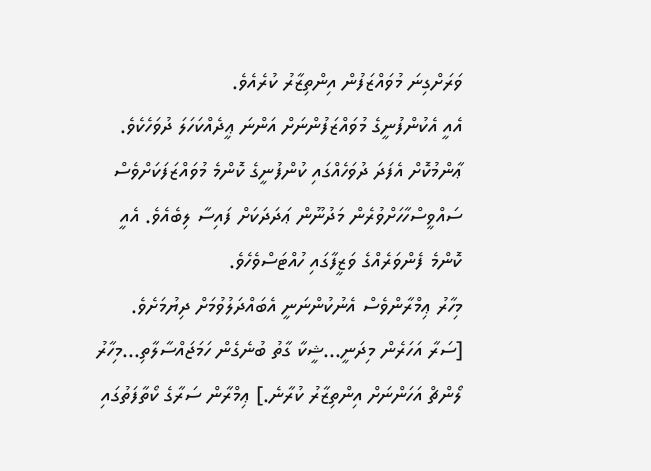ވަރަށްގިނަ މުވައްޒަފުން އިންތިޒާރު ކުރެއެވެ.
އެއީ އެކުންފުނީގެ މުވައްޒަފުންނަށް އަންނަ ޢީދެއްކަހަލަ ދުވަހެކެވެ.
ޢާންމުކޮށް އެފަދަ ދުވަހެއްގައި ކުންފުނީގެ ކޮންމެ މުވައްޒަފަކަށްވެސް ސައްވީސްހާހަށްވުރެން މަދުނޫން ޢަދަދަކަށް ފައިސާ ލިބެއެވެ. އެއީ ކޮންމެ ފެންވަރެއްގެ ވަޒީފާގައި ހުއްޓަސްވެހެވެ.
މިހާރު ޢިމްރާންވެސް އެނުކުންނަނީ އެބައްދަލުވުމަށް ދިޔުމަށެވެ.
[ސަރާ އަހަރެން މިދަނީ...ޝީކާ ގާތު ބުނެގެން ހަމަޖައްސާލާތި...މިހާރު ލޯންޗް އަހަންނަށް އިންތިޒާރު ކުރާނެ.] ޢިމްރާން ސަރާގެ ކޯތާފަތުގައި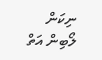ނިކަން ލޯބިން އަތް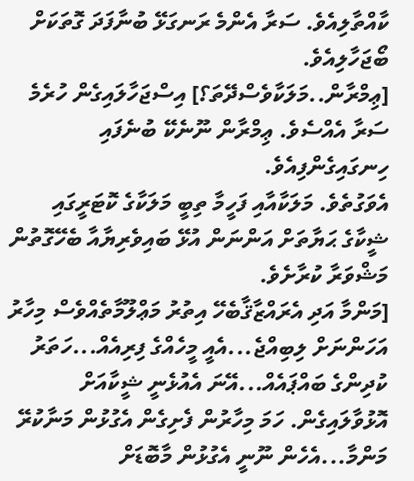ކާއްތާލިއެވެ. ސަރާ އެންމެ ރަނގަޅޭ ބުނާފަދަ ގޮތަކަށް ބޯޖަހާލިއެވެ.
[ޢިމްރާން..މަލަކާވެސްދޭތަ؟] އިސްޖަހާލައިގެން ހުރެމެ ސަރާ އެއްސެވެ. ޢިމްރާން ނޫނެކޭ ބުނެފައި ހިނގައިގެންފިއެވެ.
އެވަގުތެވެ. މަލަކާއާއި ފަހީމާ ތިބީ މަލަކާގެ ކޮޓަރީގައި ޝީކާގެ ޙަޔާތަށް އަންނަން އުޅޭ ބައިވެރިޔާއާ ބެހޭގޮތުން މަޝްވަރާ ކުރާށެވެ.
[މަންމާ އަދި އެރައްޒާޤާބެހޭ އިތުރު މަޢްލޫމާތެއްވެސް މިހާރު އަހަންނަށް ލިބިއްޖެ...އެއީ މީހެއްގެ ފިރިއެއް...ހަތަރު ކުދިންގެ ބައްޕައެއް...އޭނަ އެއުޅެނީ ޝީކާއަށް އޮޅުވާލައިގެން. ހަމަ މިހާރުން ފެށިގެން އެގުޅުން މަނާކުރޭ މަންމާ...އެހެން ނޫނީ އެގުޅުން މާބޮޑަށް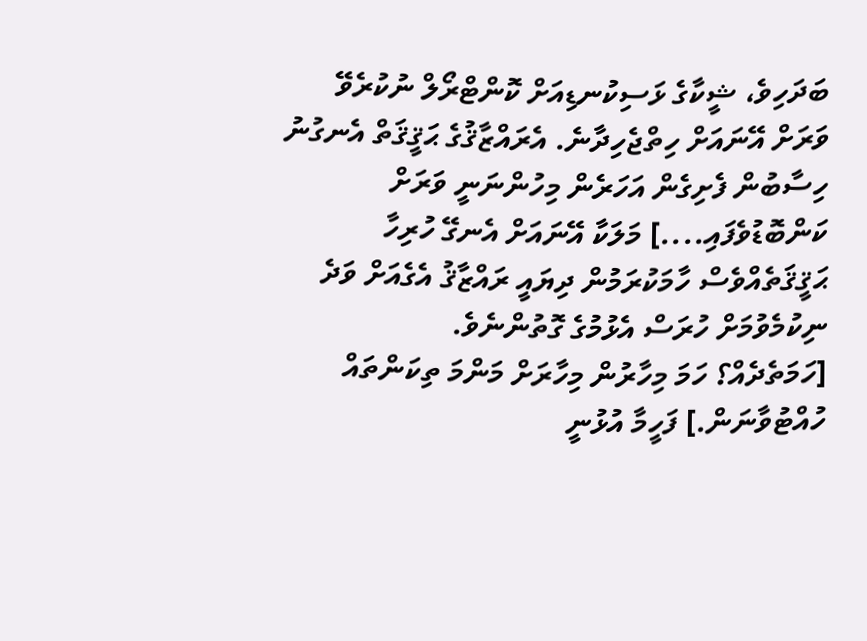ބަދަހިވެ، ޝީކާގެ ޅަސިކުނޑިއަށް ކޮންޓްރޯލް ނުކުރެވޭ ވަރަށް އޭނައަށް ހިތްޖެހިދާނެ. އެރައްޒާޤުގެ ޙަޤީޤަތް އެނގުނު ހިސާބުން ފެށިގެން އަހަރެން މިހުންނަނީ ވަރަށް ކަންބޮޑުވެފައި....] މަލަކާ އޭނައަށް އެނގޭ ހުރިހާ ޙަޤީޤަތެއްވެސް ހާމަކުރަމުން ދިޔައީ ރައްޒާޤު އެގެއަށް ވަދެ ނިކުމެވުމަށް ހުރަސް އެޅުމުގެ ގޮތުންނެވެ.
[ހަމަތެދެއް؟ ހަމަ މިހާރުން މިހާރަށް މަންމަ ތިކަންތައް ހުއްޓުވާނަން.] ފަހީމާ އުޅުނީ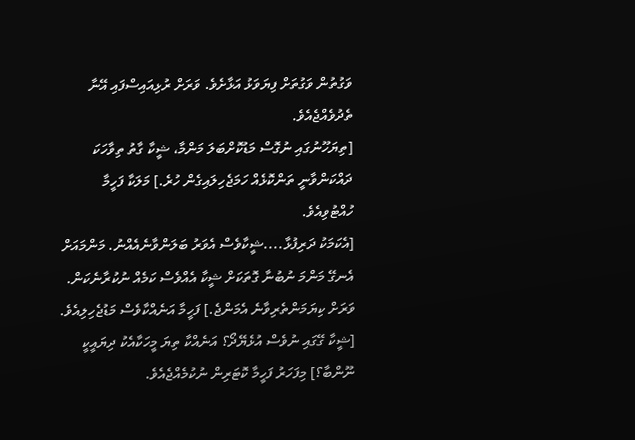ވަގުތުން ވަގުތަށް ފިޔަވަޅު އަޅާށެވެ. ވަރަށް ރުޅިއައިސްފައި އޭނާ ތެދުވެއްޖެއެވެ.
[ތިޔަހޫނުގައި ނުގޮސް މަޑުކޮށްބަލަ މަންމާ، ޝީކާ ގާތު ތިވާހަކަ ދައްކަންވާނީ ތަންކޮޅެއް ހަމަޖެހިލައިގެން ހުރެ.] މަލަކާ ފަހީމާ ހުއްޓުވިއެވެ.
[އެކަމަކު ދަރިފުޅާ....ޝީކާވެސް އެވަރު ބަލަންވާނެއެއްނު. މަންމައަށް އެނގޭ މަންމަ ނުބުނާ ގޮތަކަށް ޝީކާ އެއްވެސް ކަމެއް ނުކުރާނެކަން. ވަރަށް ކިޔަމަންތެރިވާނެ އެމަންޖެ.] ފަހީމާ އަނެއްކާވެސް މަޑުޖެހިލިއެވެ.
[ޝީކާ ގޭގައި ނުވެސް އުޅެޔޭދޯ؟ އަނެއްކާ ތިޔަ މީހަކާއެކު ދިޔައީކީ ނޫންބާ؟] މިފަހަރު ފަހީމާ ކޮޓަރިން ނުކުމެއްޖެއެވެ.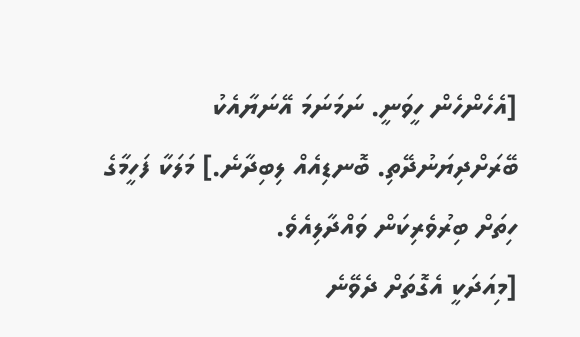[އެހެންހެން ހީވަނީ. ނަމަނަމަ އޭނަޔާއެކު ބޭރަށްދިޔަނުދޭތި. ބޮނޑިއެއް ލިބިދާނެ.] މަލަކާ ފަހީމާގެ ހިތަށް ބިރުވެރިކަން ވައްދާލިއެވެ.
[މިއަދަކީ އެގޮތަށް ދެވޭނެ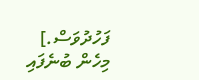ފަހުދުވަސް.] މިހެން ބުނެފައި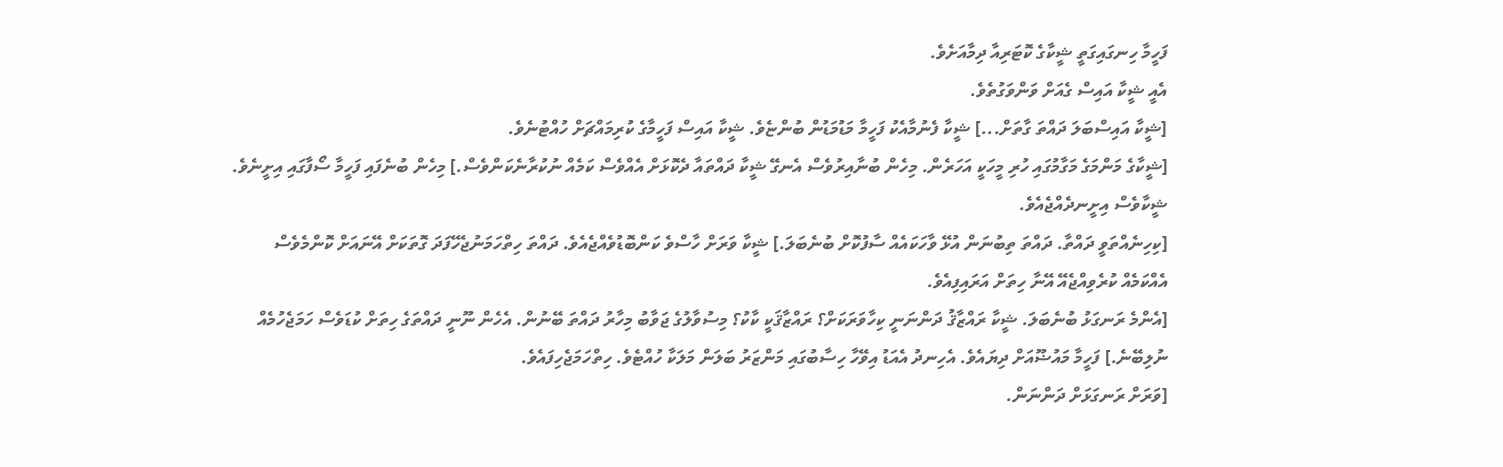ފަހީމާ ހިނގައިގަތީ ޝީކާގެ ކޮޓަރިއާ ދިމާއަށެވެ.
އެއީ ޝީކާ އައިސް ގެއަށް ވަންވަގުތެވެ.
[ޝީކާ އައިސްބަލަ ދައްތަ ގާތަށް...] ޝީކާ ފެނުމާއެކު ފަހީމާ މަޑުމަޑުން ބުންޏެވެ. ޝީކާ އައިސް ފަހީމާގެ ކުރިމައްޗަށް ހުއްޓުނެވެ.
[ޝީކާގެ މަންމަގެ މަގާމުގައި ހުރި މީހަކީ އަހަރެން. މިހެން ބުނާއިރުވެސް އެނގޭ ޝީކާ ދައްތައާ ދެކޮޅަށް އެއްވެސް ކަމެއް ނުކުރާނެކަންވެސް.] މިހެން ބުނެފައި ފަހީމާ ސޯފާގައި އިށީނެވެ. ޝީކާވެސް އިށީނދެއްޖެއެވެ.
[ކިހިނެއްތަވީ ދައްތާ. ދައްތަ ތިބުނަން އުޅޭ ވާހަކައެއް ސާފުކޮށް ބުނެބަލަ.] ޝީކާ ވަރަށް ހާސްވެ ކަންބޮޑުވެއްޖެއެވެ. ދައްތަ ހިތްހަމަނުޖެހޭފަދަ ގޮތަކަށް އޭނައަށް ކޮންމެވެސް އެއްކަމެއް ކުރެވިއްޖެއޭ އޭނާ ހިތަށް އަރައިފިއެވެ.
[އެންމެ ރަނގަޅު ބުނެބަލަ. ޝީކާ ރައްޒާޤު ދަންނަނީ ކިހާވަރަކަށް؟ ރައްޒާޤަކީ ކާކު؟ މިސުވާލުގެ ޖަވާބު މިހާރު ދައްތަ ބޭނުން. އެހެން ނޫނީ ދައްތަގެ ހިތަށް ކުޑަވެސް ހަމަޖެހުމެއް ނުލިބޭނެ.] ފަހީމާ މައުޟޫއަށް ދިޔައެވެ. އެހިނދު އެއަޑު އިވޭހާ ހިސާބުގައި މަންޒަރު ބަލަން މަލަކާ ހުއްޓެވެ. ހިތްހަމަޖެހިފައެވެ.
[ވަރަށް ރަނގަޅަށް ދަންނަން.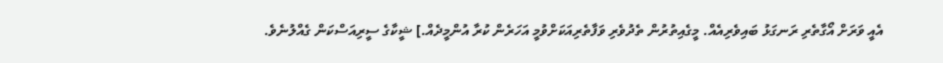އެއީ ވަރަށް އޯގާތެރި ރަނގަޅު ބައިވެރިއެއް. މީގެއިތުރުން ތެދުވެރި ވަފާތެރިއަކަށްވުމީ އަހަރެން ކުރާ އުންމީދެއް.] ޝީކާގެ ސީރިއަސްކަން ގެއްލުނެވެ.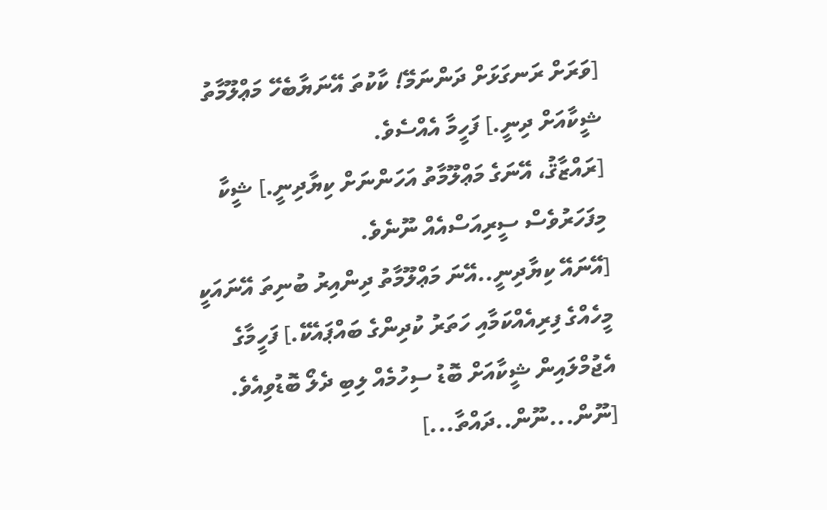[ވަރަށް ރަނގަޅަށް ދަންނަމޭ! ކާކުތަ އޭނަޔާބެހޭ މަޢްލޫމާތު ޝީކާއަށް ދިނީ.] ފަހީމާ އެއްސެވެ.
[ރައްޒާޤު، އޭނަގެ މަޢްލޫމާތު އަހަންނަށް ކިޔާދިނީ.] ޝީކާ މިފަހަރުވެސް ސީރިއަސްއެއް ނޫނެވެ.
[އޭނައޭ ކިޔާދިނީ..އޭނަ މަޢްލޫމާތު ދިންއިރު ބުނިތަ އޭނައަކީ މީހެއްގެ ފިރިއެއްކަމާއި ހަތަރު ކުދިންގެ ބައްޕައެކޭ.] ފަހީމާގެ އެޖުމްލައިން ޝީކާއަށް ބޮޑު ސިހުމެއް ލިބި ދެލޯ ބޮޑުވިއެވެ.
[ނޫން...ނޫން..ދައްތާ...]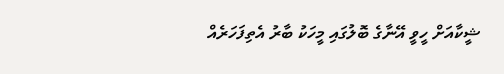ޝީކާއަށް ހީވީ އޭނާގެ ބޮލުގައި މީހަކު ބާރު އެތިފަހަރެއް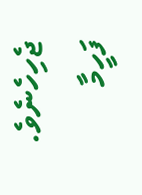ޖެހިހެނެވެ. ފަހީމާ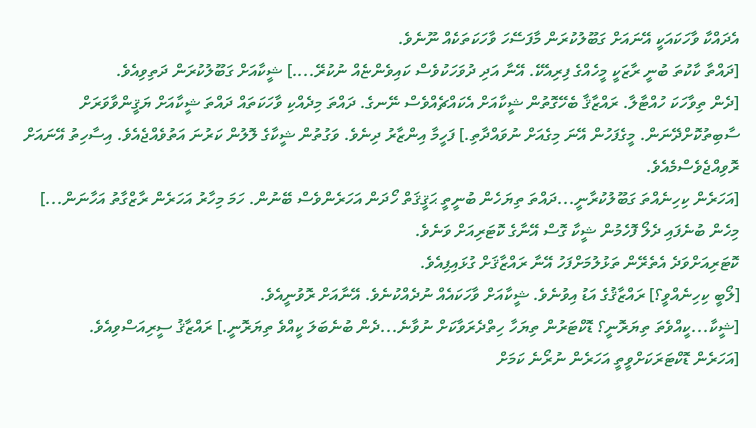އެދައްކާ ވާހަކައަކީ އޭނައަށް ގަބޫލުކުރަން މާފަސޭހަ ވާހަކަތަކެއް ނޫނެވެ.
[ދައްތާ ކާކުތަ ބުނީ ރާޒަކީ މީހެއްގެ ފިރިއެކޭ. އޭނާ އަދި ދުވަހަކުވެސް ކައިވެންޏެއް ނުކުރޭ....] ޝީކާއަށް ގަބޫލުކުރަން ދަތިވިއެވެ.
[ދެން ތިވާހަކަ ހުއްޓާލާ. ރައްޒާޤާ ބެހޭގޮތުން ޝީކާއަށް އެކައްޗެއްވެސް ނޭނގެ. ދައްތަ މިދެއްކި ވާހަކަތައް ދައްތަ ޝީކާއަށް ޔަޤީންވާވަރަށް ސާބިތުކޮށްދޭނަން. މީގެފަހުން އޭނަ މިގެއަށް ނުވައްދާތި.] ފަހީމާ އިންޒާރު ދިނެވެ. ވަގުތުން ޝީކާގެ ލޮލުން ކަރުނަ އަތުވެއްޖެއެވެ. އިސާހިތު އޭނައަށް ރޮވިއްޖެވެސްމެއެވެ.
[އަހަރެން ކިހިނެއްތަ ގަބޫލުކުރާނީ...ދައްތަ ތިޔަހެން ބުނީތީ ޙަޤީޤަތް ހޯދަން އަހަރެންވެސް ބޭނުން. ހަމަ މިހާރު އަހަރެން ރާޒްގާތު އަހާނަން...] މިހެން ބުނެފައި ދެލޯ ފޮހެމުން ޝީކާ ގޮސް އޭނާގެ ކޮޓަރިއަށް ވަނެވެ.
ކޮޓަރިއަށްވަދެ އެތެރޭން ތަޅުލުމަށްފަހު އޭނާ ރައްޒާޤަށް ގުޅައިފިއެވެ.
[ލޯބީ ކިހިނެއްވީ؟] ރައްޒާޤުގެ އަޑު އިވުނެވެ. ޝީކާއަށް ވާހަކައެއް ނުދެއްކުނެވެ. އޭނާއަށް ރޮވުނީއެވެ.
[ޝީކާ...ކީއްވެތަ ތިޔަރޮނީ؟ ޑޮކްޓަރުން ތިޔަހާ ހިތްދެރަވާކަށް ނުވާނެ...ދެން ބުނެބަލަ ކީއްވެ ތިޔަރޮނީ.] ރައްޒާޤު ސީރިއަސްވިއެވެ.
[އަހަރެން ޑޮކްޓަރަކަށްވީތީ އަހަރެން ނުރޯނެ ކަމަށް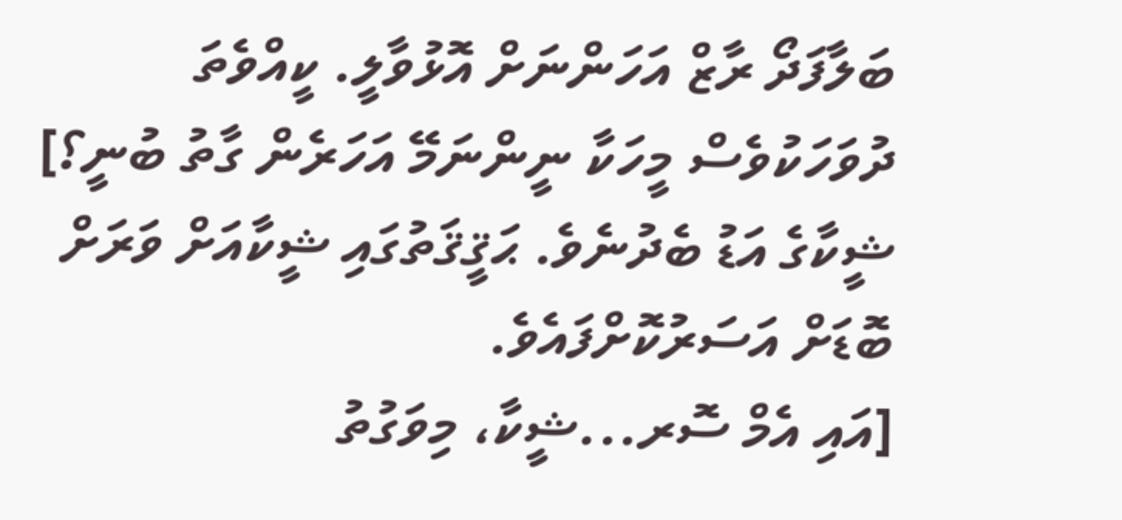ބަލާފަދޯ ރާޒް އަހަންނަށް އޮޅުވާލީ. ކީއްވެތަ ދުވަހަކުވެސް މީހަކާ ނީންނަމޭ އަހަރެން ގާތު ބުނީ؟] ޝީކާގެ އަޑު ބެދުނެވެ. ޙަޤީޤަތުގައި ޝީކާއަށް ވަރަށް ބޮޑަށް އަސަރުކޮށްފައެވެ.
[އައި އެމް ސޮރ...ޝީކާ، މިވަގުތު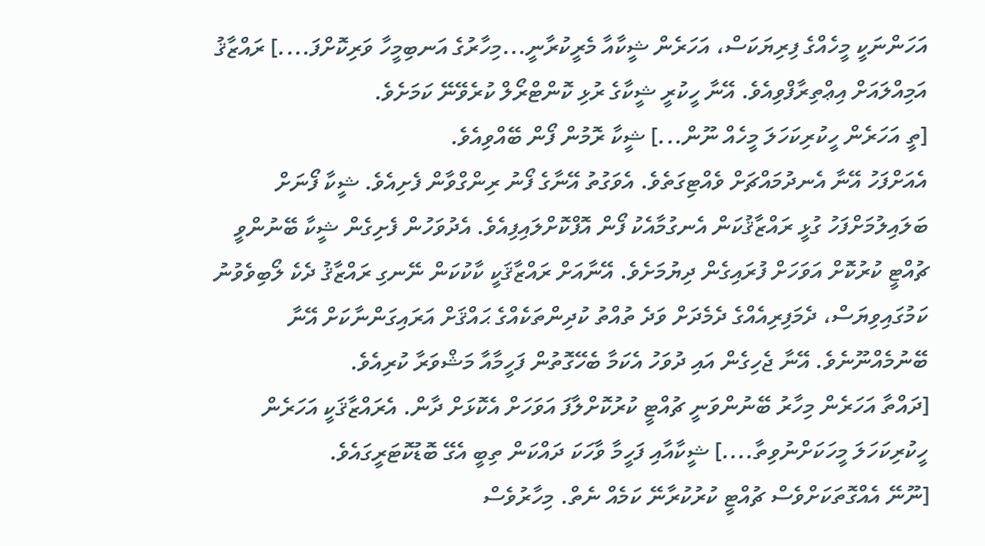އަހަންނަކީ މީހެއްގެ ފިރިޔަކަސް، އަހަރެން ޝީކާއާ މެރީކުރާނީ...މިހާރުގެ އަނބިމީހާ ވަރިކޮށްފަ....] ރައްޒާޤު އަމިއްލައަށް އިޢްތިރާފްވިއެވެ. އޭނާ ހީކުރީ ޝީކާގެ ރުޅި ކޮންޓްރޯލް ކުރެވޭނޭ ކަމަށެވެ.
[ތީ އަހަރެން ހީކުރިކަހަލަ މީހެއް ނޫން...] ޝީކާ ރޮމުން ފޯން ބޭއްވިއެވެ.
އެއަށްފަހު އޭނާ އެނދުމައްޗަށް ވެއްޓިގަތެވެ. އެވަގުތު އޭނާގެ ފޯނު ރިންގްވާން ފެށިއެވެ. ޝީކާ ފޯނަށް ބަލައިލުމަށްފަހު ގުޅީ ރައްޒާޤުކަން އެނގުމާއެކު ފޯން އޮފްކޮށްލައިފިއެވެ. އެދުވަހުން ފެށިގެން ޝީކާ ބޭނުންވީ ޗުއްޓީ ކުރުކޮށް އަވަހަށް ފުރައިގެން ދިޔުމަށެވެ. އޭނާއަށް ރައްޒާޤަކީ ކާކުކަން ނޭނގި ރައްޒާޤު ދެކެ ލޯބިވެވުނު ކަމުގައިވިޔަސް، ދެމަފިރިއެއްގެ ދެމެދަށް ވަދެ ތުއްތު ކުދިންތަކެއްގެ ޙައްޤަށް އަރައިގަންނާކަށް އޭނާ ބޭނުމެއްނޫނެވެ. އޭނާ ޖެހިގެން އައި ދުވަހު އެކަމާ ބެހޭގޮތުން ފަހީމާއާ މަޝްވަރާ ކުރިއެވެ.
[ދައްތާ އަހަރެން މިހާރު ބޭނުންވަނީ ޗުއްޓީ ކުރުކޮށްލާފަ އަވަހަށް އެކޮޅަށް ދާން. އެރައްޒާޤަކީ އަހަރެން ހީކުރިކަހަލަ މީހަކަށްނުވިތާ....] ޝީކާއާއި ފަހީމާ ވާހަކަ ދައްކަން ތިބީ އެގޭ ބޮޑުކޮޓަރީގައެވެ.
[ނޫނޭ އެއްގޮތަކަށްވެސް ޗުއްޓީ ކުރުކުރާނޭ ކަމެއް ނެތް. މިހާރުވެސް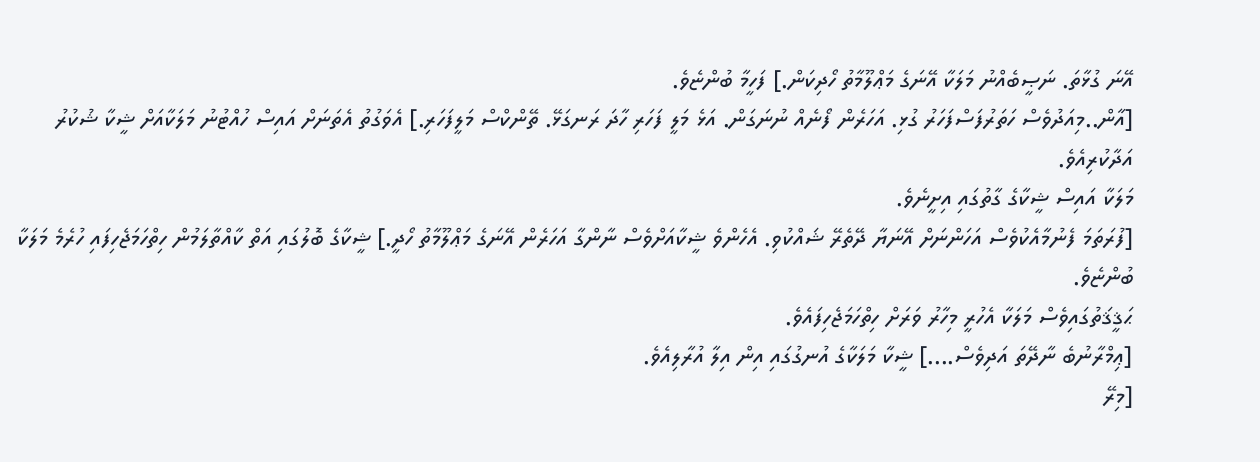އޭނަ ގުޅާތަ. ނަޞީބެއްނު މަލަކާ އޭނަގެ މަޢްލޫމާތު ހޯދިކަން.] ފަހީމާ ބުންޏެވެ.
[އާން..މިއަދުވެސް ހަތަރުފަސްފަހަރު ގުޅި. އަހަރެން ފޯނެއް ނުނަގަން. އަޅެ މަލީ ފަހަރި ހާދަ ރަނގަޅޭ. ތޭންކްސް މަލީފަހަރި.] އެވަގުތު އެތަނަށް އައިސް ހުއްޓުނު މަލަކާއަށް ޝީކާ ޝުކުރު އަދާކުރިއެވެ.
މަލަކާ އައިސް ޝީކާގެ ގާތުގައި އިށީނެވެ.
[ފުރަތަމަ ފެނުމާއެކުވެސް އަހަންނަށް އޭނަޔާ ދޭތެރޭ ޝައްކުވި. އެހެންވެ ޝީކާއަށްވެސް ނާންގާ އަހަރެން އޭނަގެ މަޢްލޫމާތު ހޯދީ.] ޝީކާގެ ބޮލުގައި އަތް ކާއްތާލަމުން ހިތްހަމަޖެހިފައި ހުރެމެ މަލަކާ ބުންޏެވެ.
ޙަޤީޤަތުގައިވެސް މަލަކާ އެހުރީ މިހާރު ވަރަށް ހިތްހަމަޖެހިފައެވެ.
[ޢިމްރާނުބެ ނާދޭތަ އަދިވެސް....] ޝީކާ މަލަކާގެ އުނގުގައި އިން އިލާ އުރާލިއެވެ.
[މިރޭ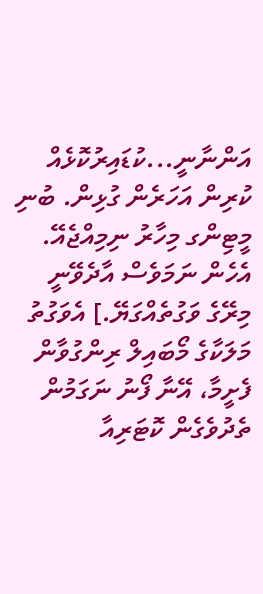އަންނާނީ...ކުޑައިރުކޮޅެއް ކުރިން އަހަރެން ގުޅިން. ބުނި މީޓިންގ މިހާރު ނިމިއްޖެއޭ. އެހެން ނަމަވެސް އާދެވޭނީ މިރޭގެ ވަގުތެއްގަޔޭ.] އެވަގުތު މަލަކާގެ މޯބައިލް ރިންގުވާން ފެށީމާ، އޭނާ ފޯނު ނަގަމުން ތެދުވެގެން ކޮޓަރިއާ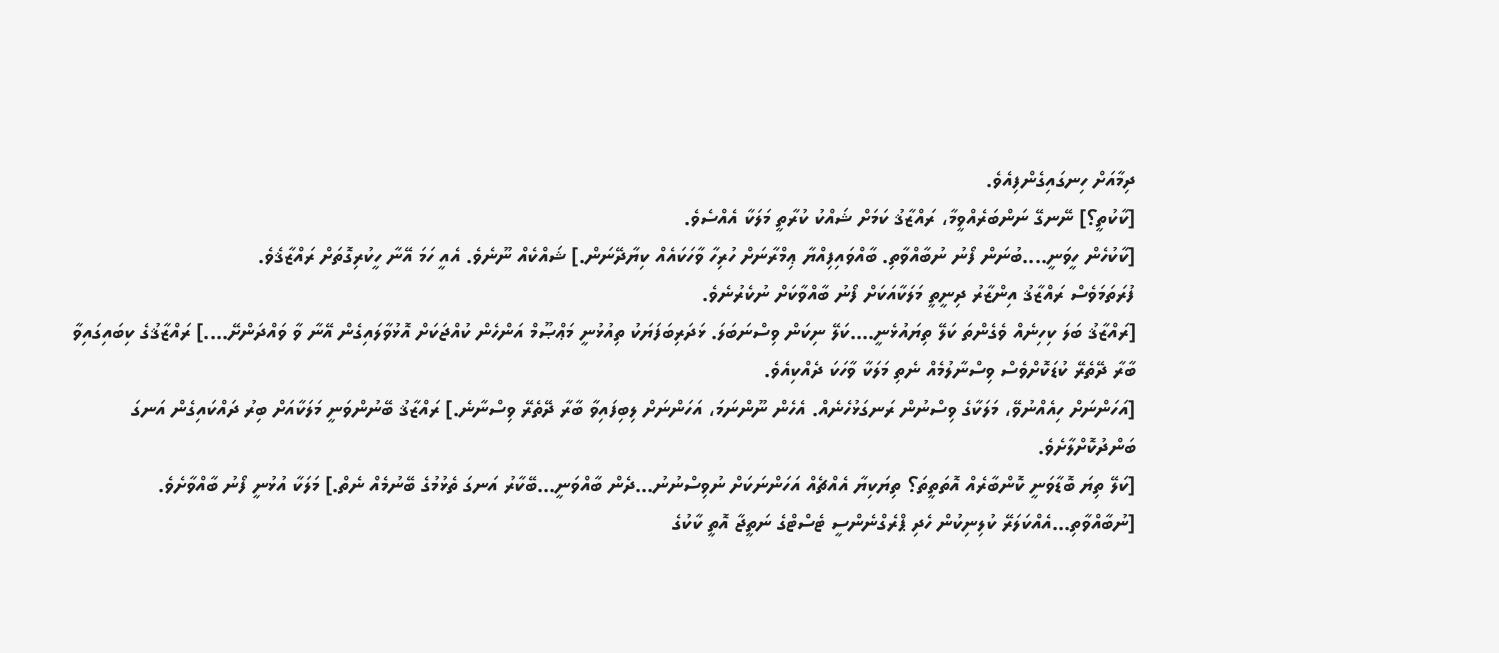ދިމާއަށް ހިނގައިގެންފިއެވެ.
[ކާކުތީ؟] ނޭނގޭ ނަންބަރެއްވީމާ، ރައްޒާޤު ކަމަށް ޝައްކު ކުރާތީ މަލަކާ އެއްސެވެ.
[ކާކުހެން ހީވަނީ....ބުނަން ފޯނު ނުބާއްވާތި. ބާއްވައިފިއްޔާ ޢިމްރާނަށް ހުރިހާ ވާހަކައެއް ކިޔާދޭނަން.] ޝައްކެއް ނޫނެވެ. އެއީ ހަމަ އޭނާ ހީކުރިގޮތަށް ރައްޒާޤެވެ.
ފުރަތަމަވެސް ރައްޒާޤު އިންޒާރު ދިނީތީ މަލަކާއަކަށް ފޯނު ބާއްވާކަށް ނުކެރުނެވެ.
[ރައްޒާޤު ބަލަ ކިހިނެއް ވެގެންތަ ކަލޭ ތިޔައުޅެނީ....ކަލޭ ނިކަން ވިސްނަބަލަ. ޅަދަރިބަފަޔަކު ތިއުޅުނީ މަޢްޞޫމް އަންހެން ކުއްޖަކަށް އޮޅުވާލައިގެން އޭނާ ވާ ވައްދަންށޭ....] ރައްޒާޤުގެ ކިބައިގައިވާ ބާރާ ދޭތެރޭ ކުޑަކޮށްވެސް ވިސްނާލުމެއް ނެތި މަލަކާ ވާހަކަ ދެއްކިއެވެ.
[އަހަންނަށް ހިއެއްނުވޭ، މަލަކާގެ ވިސްނުން ރަނގަޅުހެނެއް. އެހެން ނޫންނަމަ، އަހަންނަށް ލިބިފައިވާ ބާރާ ދޭތެރޭ ވިސްނާނެ.] ރައްޒާޤު ބޭނުންވަނީ މަލަކާއަށް ބިރު ދައްކައިގެން އަނގަ ބަންދުކޮށްލާށެވެ.
[ކަލޭ ތިޔަ ބޮޑާވަނީ ކޮންބާރެއް އޮތަތީތަ؟ ތިޔަކިޔާ އެއްޗެއް އަހަންނަކަށް ނުވިސްނުނު...ދެން ބާއްވަނީ...ބޭކާރު އަނގަ ތެޅުމުގެ ބޭނުމެއް ނެތް.] މަލަކާ އުޅުނީ ފޯނު ބާއްވާށެވެ.
[ނުބާއްވާތި...އެއްކަލަރޭ ކުލިނިކުން ހެދި ޕްރެގްނެންސީ ޓެސްޓްގެ ނަތީޖާ އޮތީ ކާކުގެ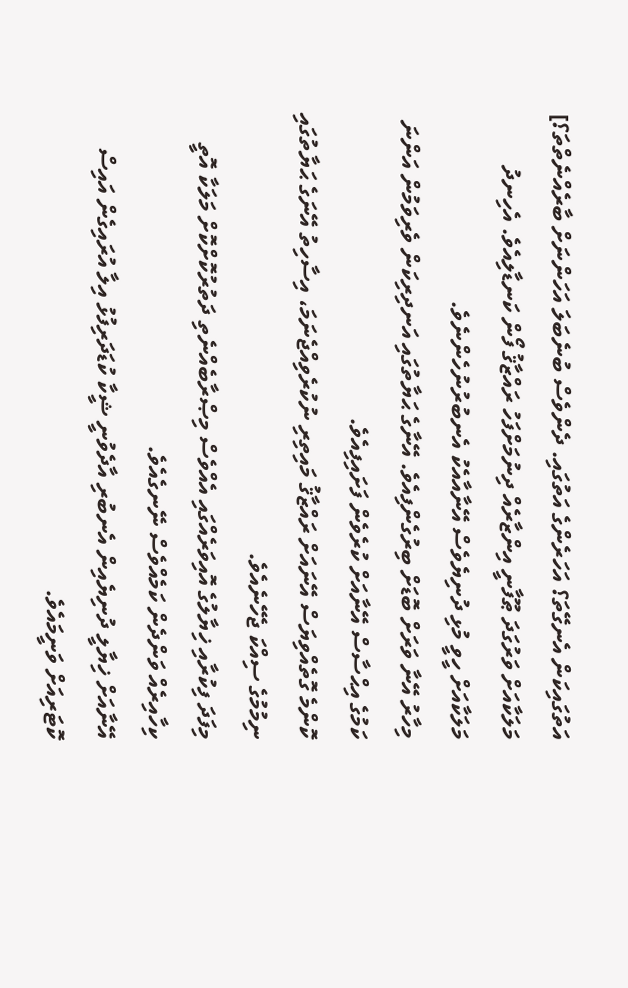އަތުގައިކަން އެނގޭތަ؟ އަހަރެންގެ އަތުގައި. ދެންވެސް ބުނެބަލަ އަހަންނަށް ބާރެއްނެތްތަ؟] މަލަކާއަށް ވަރުގަދަ ޠޫފާނީ އިންޒާރެއް ދިނުމަށްފަހު ރައްޒާޤު ފޯން ކަނޑާލިއެވެ. އެހިނދު މަލަކާއަށް ހީވީ މުޅި ދުނިޔެވެސް އޭނާއާއެކު އެނބުރުނުހެންނެވެ.
މިހާރު އޭނާ ވަރަށް ބޮޑަށް ބިރުގެންފިއެވެ. އޭނާގެ ޙަޔާތުގައި އަނދިރިކަން ވެރިވަމުން އަންނަ ކަމުގެ އިޙްސާސް އޭނާއަށް ކުރެވެން ފަށައިފިއެވެ.
ކޮންމެ ގޮތެއްވިޔަސް އޭނައަށް ރައްޒާޤު މައިތިރި ނުކުރެވިއްޖެނަމަ، އިސާހިތު އޭނަގެ ޙަޔާތުގައި ނިމުމުގެ ސިއްކަ ޖެހޭނެއެވެ.
މިފަދަ ފިކުރާއި ޚިޔާލުގެ އޮއިވަރެއްގައި އެއްވެސް މިޞްރާބެއްނެތި ދަތުރުކޮށްކޮށް މަލަކާ އޮތީ ކިހާއިރެއް ވަންދެން ކަމެއްވެސް ނޭނގެއެވެ.
އޭނާއަށް ޚިޔާލީ ދުނިޔެއިން އެނބުރި އާދެވުނީ ޝީކާ ކުޑަދަރިފުޅު އިލާ އުރައިގެން އައިސް ކޮޓަރިއަށް ވަނީމައެވެ.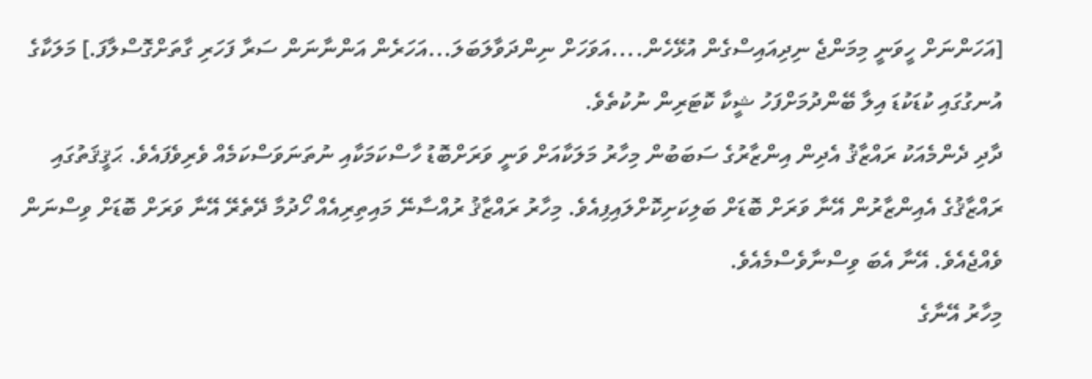[އަހަންނަށް ހީވަނީ މިމަންޖެ ނިދިއައިސްގެން އުޅޭހެން....އަވަހަށް ނިންދަވާލަބަލަ...އަހަރެން އަންނާނަން ސަރާ ފަހަރި ގާތަށްގޮސްލާފަ.] މަލަކާގެ އުނގުގައި ކުޑަކުޑަ އިލާ ބޭންދުމަށްފަހު ޝީކާ ކޮޓަރިން ނުކުތެވެ.
ދާދި ދެންމެއަކު ރައްޒާޤު އެދިން އިންޒާރުގެ ސަބަބުން މިހާރު މަލަކާއަށް ވަނީ ވަރަށްބޮޑު ހާސްކަމަކާއި ނުތަނަވަސްކަމެއް ވެރިވެފައެވެ. ޙަޤީޤަތުގައި ރައްޒާޤުގެ އެއިންޒާރުން އޭނާ ވަރަށް ބޮޑަށް ބަލިކަށިކޮށްލައިފިއެވެ. މިހާރު ރައްޒާޤު ރުއްސާނޭ މައިތިރިއެއް ހޯދުމާ ދޭތެރޭ އޭނާ ވަރަށް ބޮޑަށް ވިސްނަން ވެއްޖެއެވެ. އޭނާ އެބަ ވިސްނާވެސްމެއެވެ.
މިހާރު އޭނާގެ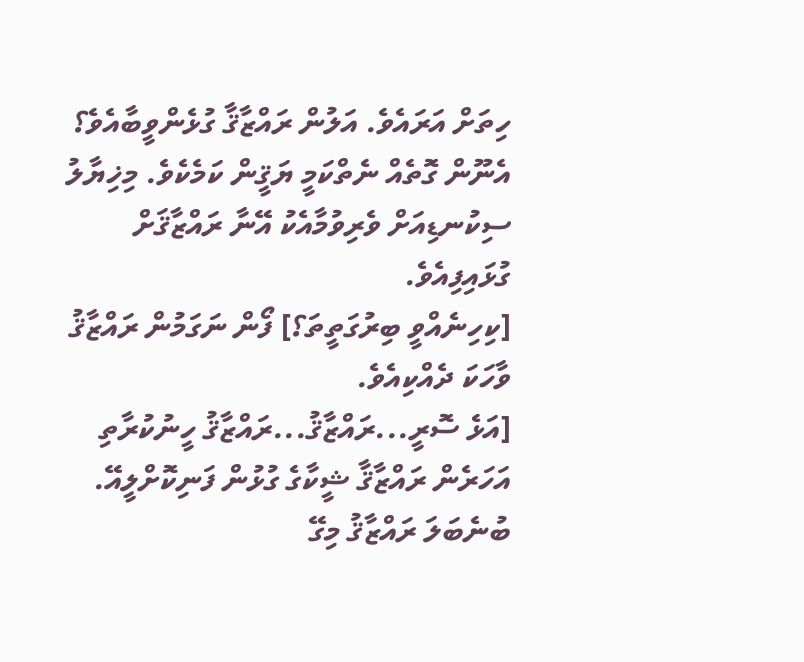ހިތަށް އަރައެވެ. އަލުން ރައްޒާޤާ ގުޅެންވީބާއެވެ؟ އެނޫން ގޮތެއް ނެތްކަމީ ޔަޤީން ކަމެކެވެ. މިޚިޔާލު ސިކުނޑިއަށް ވެރިވުމާއެކު އޭނާ ރައްޒާޤަށް ގުޅައިފިއެވެ.
[ކިހިނެއްވީ ބިރުގަތީތަ؟] ފޯން ނަގަމުން ރައްޒާޤު ވާހަކަ ދެއްކިއެވެ.
[އަޅެ ސޮރީ...ރައްޒާޤު...ރައްޒާޤު ހީނުކުރާތި އަހަރެން ރައްޒާޤާ ޝީކާގެ ގުޅުން ފަނިކޮށްލީއޭ. ބުނެބަލަ ރައްޒާޤު މިގޭ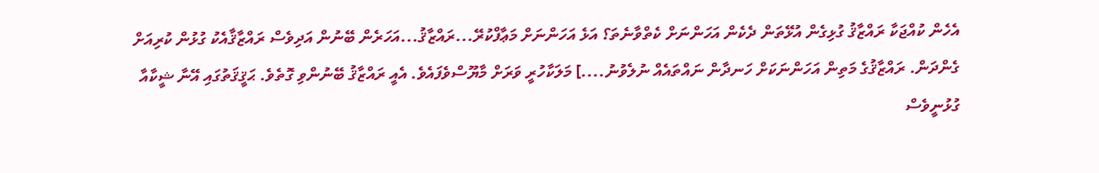އެހެން ކުއްޖަކާ ރައްޒާޤު ގުޅިގެން އުޅޭތަން ދެކެން އަހަންނަށް ކެތްވާނެތަ؟ އަޅެ އަހަންނަށް މަޢާފްކުރޭ...ރައްޒާޤު...އަހަރެން ބޭނުން އަދިވެސް ރައްޒާޤާއެކު ގުޅުން ކުރިއަށް ގެންދަން. ރައްޒާޤުގެ މަތިން އަހަންނަކަށް ހަނދާން ނައްތައެއް ނުލެވުނު....] މަލަކާހުރީ ވަރަށް މާޔޫސްވެފައެވެ. އެއީ ރައްޒާޤު ބޭނުންވި ގޮތެވެ. ޙަޤީޤަތުގައި އޭނާ ޝީކާއާ ގުޅުނީވެސް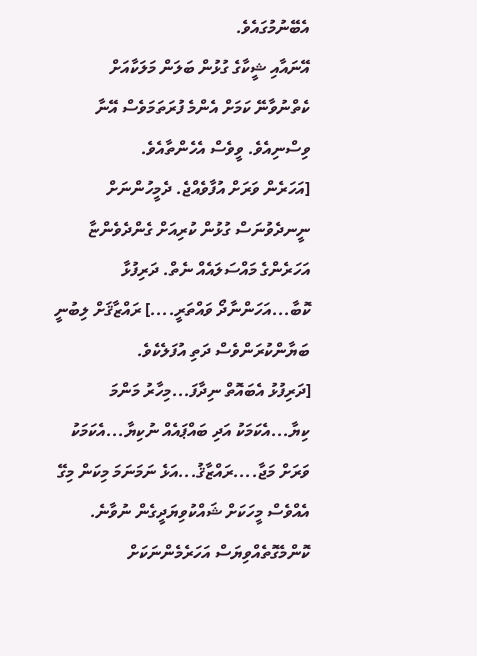އެބޭނުމުގައެވެ.
އޭނައާއި ޝީކާގެ ގުޅުން ބަލަން މަލަކާއަށް ކެތްނުވާނޭ ކަމަށް އެންމެ ފުރަތަމަވެސް އޭނާ ވިސްނިއެވެ. ވީވެސް އެހެންތާއެވެ.
[އަހަރެން ވަރަށް އުފާވެއްޖެ. ދެމީހުންނަށް ނީނދެވުނަސް ގުޅުން ކުރިއަށް ގެންދެވެންޏާ އަހަރެންގެ މައްސަލައެއް ނެތް. ދަރިފުޅާ ކޮބާ...އަހަންނާދޯ ވައްތަރީ....] ރައްޒާޤަށް ލިބުނީ ބަޔާންކުރަންވެސް ދަތި އުފަލެކެވެ.
[ދަރިފުޅު އެބައޮތް ނިދާފަ...މިހާރު މަންމަ ކިޔާ...އެކަމަކު އަދި ބައްޕައެއް ނުކިޔާ...އެކަމަކު ވަރަށް މަޖާ....ރައްޒާޤު...އަޅެ ނަމަނަމަ މިކަން މިގޭ އެއްވެސް މީހަކަށް ޝައްކުވިޔަދީގެން ނުވާނެ. ކޮންމެގޮތެއްވިޔަސް އަހަރެމެންނަކަށް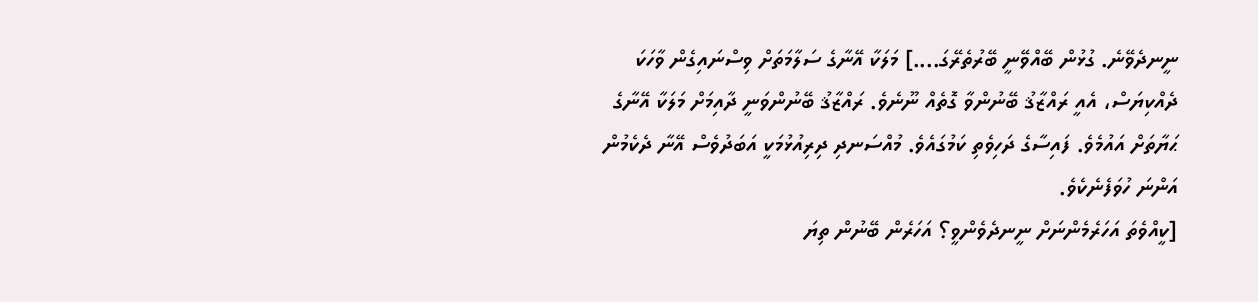ނީނދެވޭނެ. ގުޅުން ބޭއްވޭނީ ބޭރުތެރޭގަ....] މަލަކާ އޭނާގެ ސަލާމަތަށް ވިސްނައިގެން ވާހަކަ ދެއްކިޔަސް، އެއީ ރައްޒާޤު ބޭނުންވާ ގޮތެއް ނޫނެވެ. ރައްޒާޤު ބޭނުންވަނީ ދާއިމަށް މަލަކާ އޭނާގެ ޙަޔާތަށް އައުމެވެ. ފައިސާގެ ދަހިވެތި ކަމުގައެވެ. މުއްސަނދި ދިރިއުޅުމަކީ އަބަދުވެސް އޭނާ ދެކެމުން އަންނަ ހުވަފެނެކެވެ.
[ކީއްވެތަ އަހަރެމެންނަށް ނީނދެވެންވީ؟ އަހަރެން ބޭނުން ތިޔަ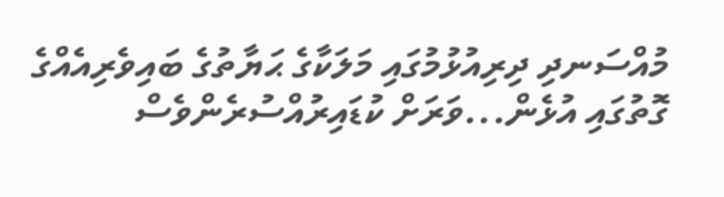މުއްސަނދި ދިރިއުޅުމުގައި މަލަކާގެ ޙަޔާތުގެ ބައިވެރިއެއްގެ ގޮތުގައި އުޅެން...ވަރަށް ކުޑައިރުއްސުރެންވެސް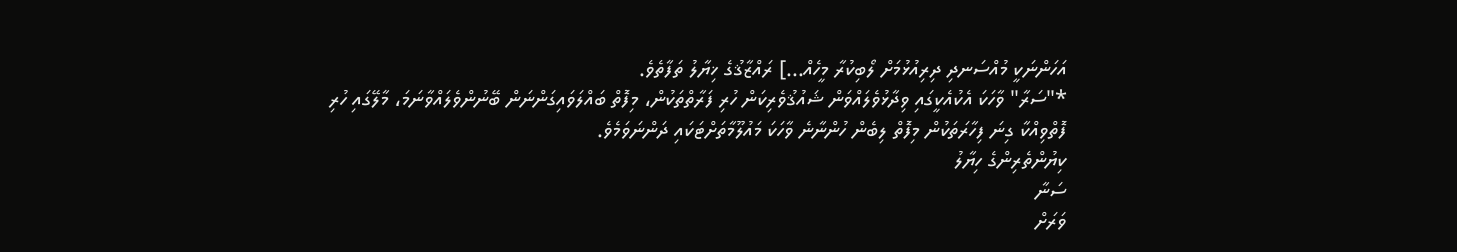އަހަންނަކީ މުއްސަނދި ދިރިއުޅުމަށް ލޯބިކުރާ މީހެއް...] ރައްޒާޤުގެ ޚިޔާލު ތަފާތެވެ.
*"ސަރާ" ވާހަކަ އެކުއެކީގައި ވިދާޅުވެލައްވަން ޝައުޤުވެރިކަން ހުރި ފަރާތްތަކުން، މިފޮތް ބައްލަވައިގަންނަން ބޭނުންވެލައްވާނަމަ، މާލޭގައި ހުރި ފޮތްވިއްކާ ގިނަ ފިހާރަތަކުން މިފޮތް ލިބެން ހުންނާނެ ވާހަކަ މައުލޫމާތަށްޓަކައި ދަންނަވަމެވެ.
ކިޔުންތެރިންގެ ހިޔާލު
ސަނާ
ވަރަށް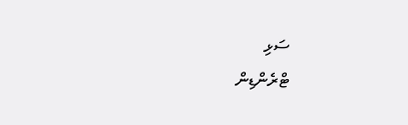ސަޅި
ޓްރެންޑިން